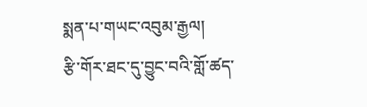སྨན་པ་གཡང་འབུམ་རྒྱལ།
རྩི་གོར་ཐང་དུ་བྱུང་བའི་གློ་ཚད་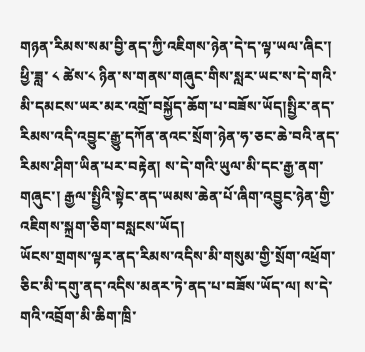གཉན་རིམས་སམ་བྱི་ནད་ཀྱི་འཇིགས་ཉེན་དེ་ད་ལྟ་ཡལ་ཞིང་། ཕྱི་ཟླ་ ༨ ཚེས་༨ ཉིན་ས་གནས་གཞུང་གིས་སླར་ཡང་ས་དེ་གའི་མི་དམངས་ཡར་མར་འགྲོ་བསྐྱོད་ཆོག་པ་བཟོས་ཡོད།སྤྱིར་ནད་རིམས་འདི་འབྱུང་རྒྱུ་དཀོན་ནའང་སྲོག་ཉེན་ཧ་ཅང་ཆེ་བའི་ནད་རིམས་ཤིག་ཡིན་པར་བརྟེན། ས་དེ་གའི་ཡུལ་མི་དང་རྒྱ་ནག་གཞུང་། རྒྱལ་སྤྱིའི་སྟེང་ནད་ཡམས་ཆེན་པོ་ཞིག་འབྱུང་ཉེན་གྱི་འཇིགས་སྐྲག་ཅིག་བསླངས་ཡོད།
ཡོངས་གྲགས་ལྟར་ནད་རིམས་འདིས་མི་གསུམ་གྱི་སྲོག་འཕྲོག་ཅིང་མི་དགུ་ནད་འདིས་མནར་ཏེ་ནད་པ་བཟོས་ཡོད་ལ། ས་དེ་གའི་འབྲོག་མི་ཆིག་ཁྲི་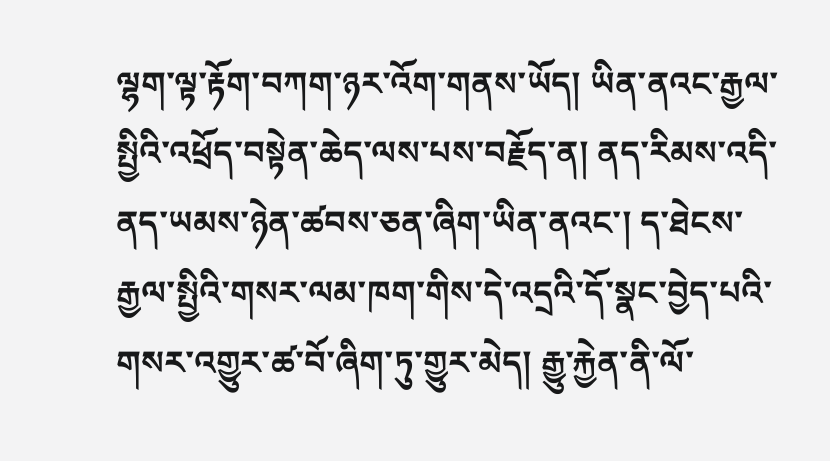ལྷག་ལྟ་རྟོག་བཀག་ཉར་འོག་གནས་ཡོད། ཡིན་ནའང་རྒྱལ་སྤྱིའི་འཕྲོད་བསྟེན་ཆེད་ལས་པས་བརྗོད་ན། ནད་རིམས་འདི་ནད་ཡམས་ཉེན་ཚབས་ཅན་ཞིག་ཡིན་ནའང་། ད་ཐེངས་རྒྱལ་སྤྱིའི་གསར་ལམ་ཁག་གིས་དེ་འདྲའི་དོ་སྣང་བྱེད་པའི་གསར་འགྱུར་ཚ་བོ་ཞིག་ཏུ་གྱུར་མེད། རྒྱུ་རྐྱེན་ནི་ལོ་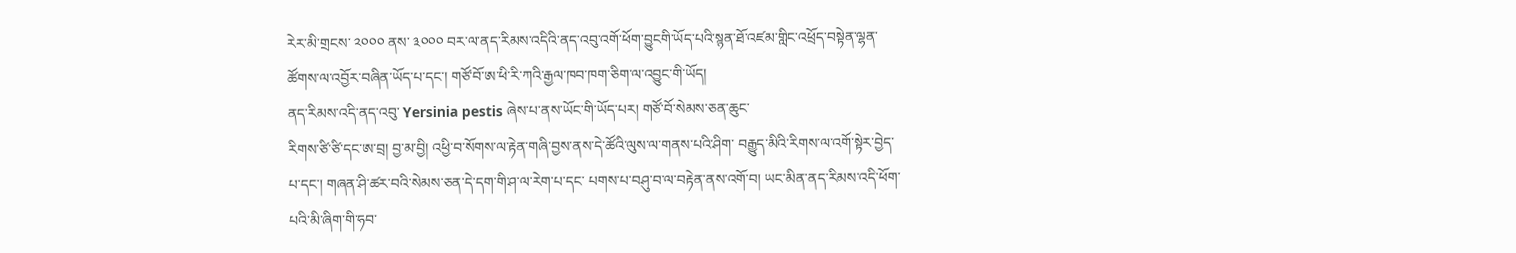རེར་མི་གྲངས་ ༢༠༠༠ ནས་ ༣༠༠༠ བར་ལ་ནད་རིམས་འདིའི་ནད་འབུ་འགོ་ཕོག་བྱུངགི་ཡོད་པའི་སྙན་ཐོ་འཛམ་གླིང་འཕྲོད་བསྟེན་ལྷན་ཚོགས་ལ་འབྱོར་བཞིན་ཡོད་པ་དང་། གཙོ་བོ་ཨ་ཕི་རི་ཀའི་རྒྱལ་ཁབ་ཁག་ཅིག་ལ་འབྱུང་གི་ཡོད།
ནད་རིམས་འདི་ནད་འབུ་ Yersinia pestis ཞེས་པ་ནས་ཡོང་གི་ཡོད་པར། གཙོ་བོ་སེམས་ཅན་ཆུང་
རིགས་ཙི་ཙི་དང་ཨ་བྲ། བྱ་མ་བྱི། འཕྱི་བ་སོགས་ལ་རྟེན་གཞི་བྱས་ནས་དེ་ཚོའི་ལུས་ལ་གནས་པའི་ཤིག་ བརྒྱུད་མིའི་རིགས་ལ་འགོ་སྟེར་བྱེད་པ་དང་། གཞན་ཤི་ཚར་བའི་སེམས་ཅན་དེ་དག་གི་ཤ་ལ་རེག་པ་དང་ པགས་པ་བཤུ་བ་ལ་བརྟེན་ནས་འགོ་བ། ཡང་མིན་ནད་རིམས་འདི་ཕོག་པའི་མི་ཞིག་གི་ཧབ་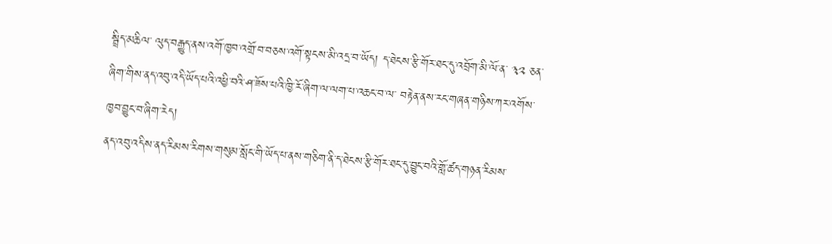སྦྲིད་མཆིལ་ ལུད་བརྒྱུད་ནས་འགོ་ཁྱབ་འགྲོ་བ་བཅས་འགོ་སྟངས་མི་འདྲ་བ་ཡོད། ད་ཐེངས་རྩི་གོར་ཐང་དུ་འབྲོག་མི་ལོ་ན་ ༣༢ ཅན་ཞིག་གིས་ནད་འབུ་འདི་ཡོད་པའི་འཕྱི་བའི་ཤ་ཟོས་པའི་ཁྱི་རོ་ཞིག་ལ་ལག་པ་འཆང་བ་ལ་ བརྟེན་ནས་རང་གཞན་གཉིས་ཀར་འགོས་ཁྱབ་བྱུང་བ་ཞིག་རེད།
ནད་འབུ་འདིས་ནད་རིམས་རིགས་གསུམ་སློང་གི་ཡོད་པ་ནས་གཅིག་ནི་ད་ཐེངས་རྩི་གོར་ཐང་དུ་བྱུང་བའི་གློ་ཚད་གཉན་རིམས་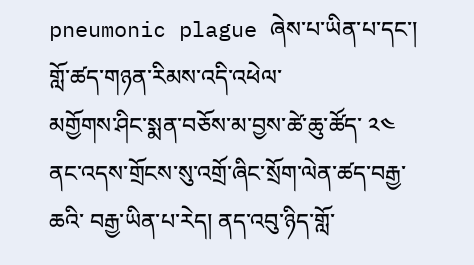pneumonic plague ཞེས་པ་ཡིན་པ་དང་། གློ་ཚད་གཉན་རིམས་འདི་འཕེལ་
མགྱོགས་ཤིང་སྨན་བཅོས་མ་བྱས་ཚེ་ཆུ་ཚོད་ ༢༤ ནང་འདས་གྲོངས་སུ་འགྲོ་ཞིང་སྲོག་ལེན་ཚད་བརྒྱ་ཆའི་ བརྒྱ་ཡིན་པ་རེད། ནད་འབུ་ཉིད་གློ་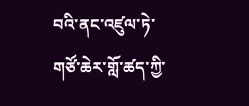བའི་ནང་འཛུལ་ཏེ་གཙོ་ཆེར་གློ་ཚད་ཀྱི་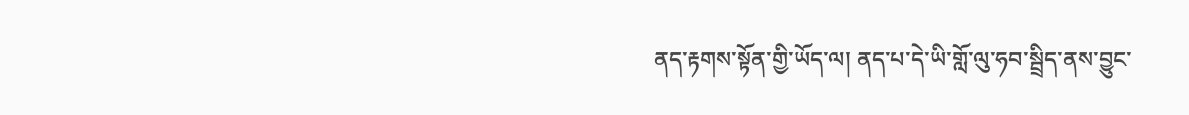ནད་རྟགས་སྟོན་གྱི་ཡོད་ལ། ནད་པ་དེ་ཡི་གློ་ལུ་ཧབ་སྦྲིད་ནས་བྱུང་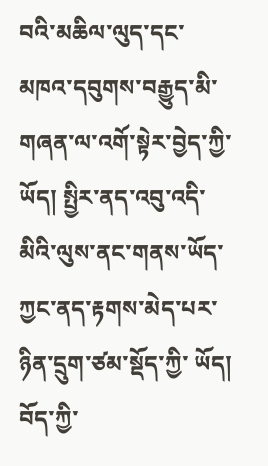བའི་མཆིལ་ལུད་དང་མཁའ་དབུགས་བརྒྱུད་མི་གཞན་ལ་འགོ་སྟེར་བྱེད་ཀྱི་ཡོད། སྤྱིར་ནད་འབུ་འདི་མིའི་ལུས་ནང་གནས་ཡོད་ཀྱང་ནད་རྟགས་མེད་པར་ཉིན་དྲུག་ཙམ་སྡོད་ཀྱི་ ཡོད། བོད་ཀྱི་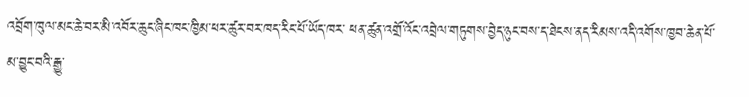འབྲོག་ཁུལ་མང་ཆེ་བར་མི་འབོར་ཆུང་ཞིང་ཁང་ཁྱིམ་ཕར་ཚུར་བར་ཁད་རིང་པོ་ཡོད་ཁར་ ཕན་ཚུན་འགྲོ་འོང་འབྲེལ་གཏུགས་བྱེད་ཉུང་བས་ད་ཐེངས་ནད་རིམས་འདི་འགོས་ཁྱབ་ཆེན་པོ་མ་བྱུང་བའི་རྒྱུ་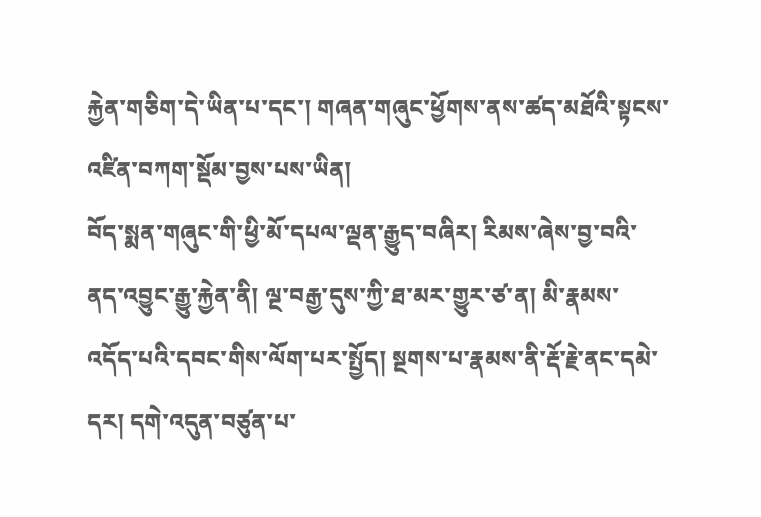རྐྱེན་གཅིག་དེ་ཡིན་པ་དང་། གཞན་གཞུང་ཕྱོགས་ནས་ཚད་མཐོའི་སྟངས་འཛིན་བཀག་སྡོམ་བྱས་པས་ཡིན།
བོད་སྨན་གཞུང་གི་ཕྱི་མོ་དཔལ་ལྡན་རྒྱུད་བཞིར། རིམས་ཞེས་བྱ་བའི་ནད་འབྱུང་རྒྱུ་རྐྱེན་ནི། ལྔ་བརྒྱ་དུས་ཀྱི་ཐ་མར་གྱུར་ཙ་ན། མི་རྣམས་འདོད་པའི་དབང་གིས་ལོག་པར་སྤྱོད། སྔགས་པ་རྣམས་ནི་རྡོ་རྗེ་ནང་དམེ་དར། དགེ་འདུན་བཙུན་པ་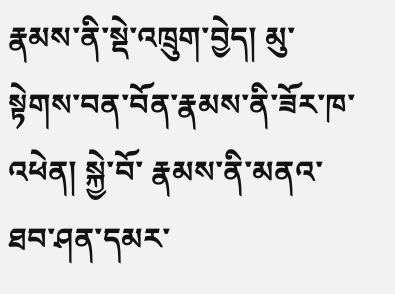རྣམས་ནི་སྡེ་འཁྲུག་བྱེད། མུ་སྟེགས་བན་བོན་རྣམས་ནི་ཟོར་ཁ་འཕེན། སྐྱེ་བོ་ རྣམས་ནི་མནའ་ཐབ་ཤན་དམར་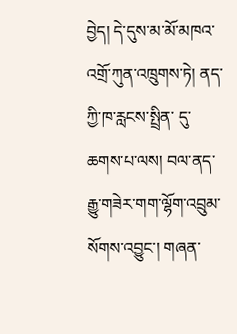བྱེད། དེ་དུས་མ་མོ་མཁའ་འགྲོ་ཀུན་འཁྲུགས་ཏེ། ནད་ཀྱི་ཁ་རླངས་སྤྲིན་ དུ་ཆགས་པ་ལས། བལ་ནད་རྒྱུ་གཟེར་གག་ལྷོག་འབྲུམ་སོགས་འབྱུང་། གཞན་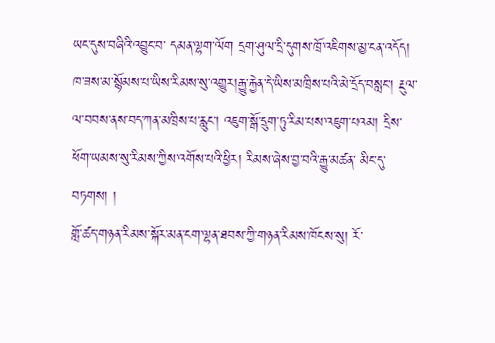ཡང་དུས་བཞིའི་འབྱུང་བ་ དམན་ལྷག་ལོག དྲག་ཤུལ་དྲི་དུགས་ཁྲོ་འཇིགས་མྱ་ངན་འདོད། ཁ་ཟས་མ་སྙོམས་པ་ཡིས་རིམས་སུ་འགྱུར།རྒྱུ་རྐྱེན་དེ་ཡིས་མཁྲིས་པའི་མེ་དྲོད་བསླང་། རྔུལ་ལ་བབས་ནས་བད་ཀན་མཁྲིས་པ་རླུང་། འཇུག་སྒོ་དྲུག་ཏུ་རིམ་པས་འཇུག་པའམ། དྲིས་ཕོག་ཡམས་སུ་རིམས་ཀྱིས་འགོས་པའི་ཕྱིར། རིམས་ཞེས་བྱ་བའི་རྒྱུ་མཚན་ མིང་དུ་བཏགས། །
གློ་ཚད་གཉན་རིམས་སྐོར་མན་ངག་ལྷན་ཐབས་ཀྱི་གཉན་རིམས་ཁོངས་སུ། རོ་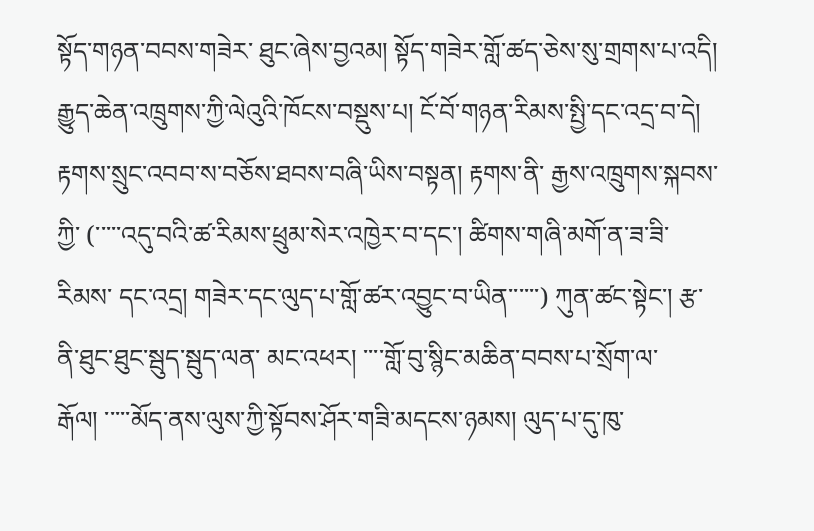སྟོད་གཉན་བབས་གཟེར་ ཐུང་ཞེས་བྱའམ། སྟོད་གཟེར་གློ་ཚད་ཅེས་སུ་གྲགས་པ་འདི། རྒྱུད་ཆེན་འཁྲུགས་ཀྱི་ལེའུའི་ཁོངས་བསྡུས་པ། ངོ་བོ་གཉན་རིམས་སྤྱི་དང་འདྲ་བ་དེ། རྟགས་སྲུང་འབབ་ས་བཅོས་ཐབས་བཞི་ཡིས་བསྟན། རྟགས་ནི་ རྒྱས་འཁྲུགས་སྐབས་ཀྱི་ (་་་་་འདུ་བའི་ཚ་རིམས་ཕྲུམ་སེར་འཁྱེར་བ་དང་། ཚིགས་གཞི་མགོ་ན་ཟ་ཟི་རིམས་ དང་འདྲ། གཟེར་དང་ལུད་པ་གློ་ཚར་འབྱུང་བ་ཡིན་་་་་་) ཀུན་ཚང་སྟེང་། རྩ་ནི་ཐུང་ཐུང་སྦུད་སྦུད་ལན་ མང་འཕར། ་་་་གློ་བུ་སྙིང་མཆིན་བབས་པ་སྲོག་ལ་རྒོལ། ་་་་་མོད་ནས་ལུས་ཀྱི་སྟོབས་ཤོར་གཟི་མདངས་ཉམས། ལུད་པ་དུ་ཁུ་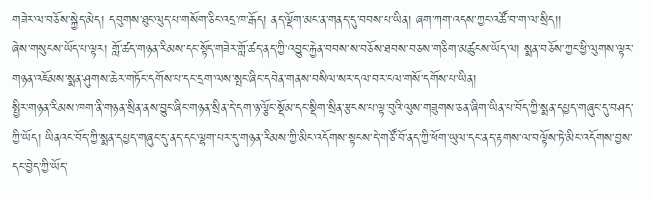གཟེར་ལ་བཅོས་སྐྱེད་མེད། དབུགས་ཐུང་ལུད་པ་གསོག་ཅིང་འདྲ་ཁ་རྒོད། ནད་ལྡོག་མང་ན་གནད་དུ་བབས་པ་ཡིན། ཞག་ཀག་འདས་ཀྱང་འཚོ་བ་ག་ལ་སྲིད།།
ཞེས་གསུངས་ཡོད་པ་ལྟར། གློ་ཚད་གཉན་རིམས་དང་སྟོད་གཟེར་གློ་ཚད་ནད་ཀྱི་འབྱུང་རྐྱེན་བབས་ས་བཅོས་ཐབས་བཅས་གཅིག་མཚུངས་ཡོད་ལ། སྨན་བཅོས་ཀྱང་ཕྱི་ལུགས་ལྟར་གཉན་འཇོམས་སྨན་ཤུགས་ཆེར་གཏོང་དགོས་པ་དང་དྲག་ལས་སྤང་ཞིང་དབེན་གནས་བསིལ་སར་དལ་བར་ངལ་གསོ་དགོས་པ་ཡིན།
སྤྱིར་གཉན་རིམས་ཁག་ནི་གཉན་སྲིན་ནས་བྱུང་ཞིང་གཉན་སྲིན་དེ་དག་ཉ་ལྕོང་སྡོམ་དང་སྡིག་སྲིན་རྩངས་པ་ལྟ་བུའི་ལུས་གཟུགས་ཅན་ཞིག་ཡིན་པ་བོད་ཀྱི་སྨན་དཔྱད་གཞུང་དུ་བཤད་ཀྱི་ཡོད། ཡིནའང་བོད་ཀྱི་སྨན་དཔྱད་གཞུང་དུ་ནད་དང་ལྷག་པར་དུ་གཉན་རིམས་ཀྱི་མིང་འདོགས་སྟངས་དེ་གཙོ་བོ་ནད་ཀྱི་ཕོག་ཡུལ་དང་ནད་རྟགས་ལ་བལྟོས་ཏེ་མིང་འདོགས་བྱས་དང་བྱེད་ཀྱི་ཡོད་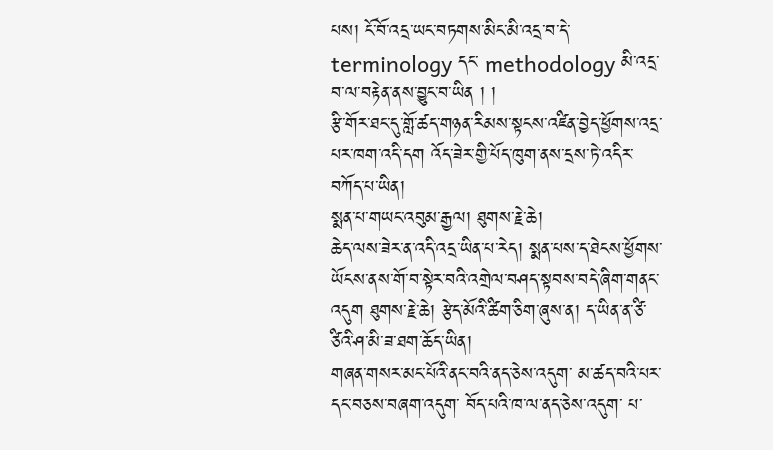པས། ངོ་བོ་འདྲ་ཡང་བཏགས་མིང་མི་འདྲ་བ་དེ་ terminology དང་ methodology མི་འདྲ་བ་ལ་བརྟེན་ནས་བྱུང་བ་ཡིན ། །
རྩི་གོར་ཐང་དུ་གློ་ཚད་གཉན་རིམས་སྟངས་འཛིན་བྱེད་ཕྱོགས་འདྲ་པར་ཁག་འདི་དག འོད་ཟེར་གྱི་པོད་ཁུག་ནས་དྲས་ཏེ་འདིར་བཀོད་པ་ཡིན།
སྨན་པ་གཡང་འབུམ་རྒྱལ། ཐུགས་རྗེ་ཆེ།
ཆེད་ལས་ཟེར་ན་འདི་འདྲ་ཡིན་པ་རེད། སྨན་པས་ད་ཐེངས་ཕྱོགས་ཡོངས་ནས་གོ་བ་སྟེར་བའི་འགྲེལ་བཤད་སྟབས་བདེ་ཞིག་གནང་འདུག ཐུགས་རྗེ་ཆེ། རྩེད་མོའི་ཚིག་ཅིག་ཞུས་ན། ད་ཡིན་ན་ཙི་ཙིའི་ཤ་མི་ཟ་ཐག་ཆོད་ཡིན།
གཞན་གསར་མང་པོའི་ནང་བའི་ནད་ཅེས་འདུག་ མ་ཚད་བའི་པར་དང་བཅས་བཞག་འདུག་ བོད་པའི་ཁ་ལ་ནད་ཅེས་འདུག་ པ་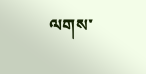ལགས་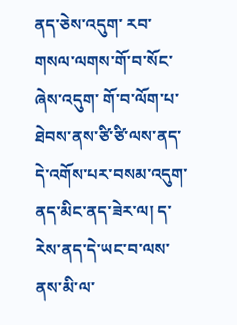ནད་ཅེས་འདུག་ རབ་གསལ་ལགས་གོ་བ་སོང་ཞེས་འདུག་ གོ་བ་ལོག་པ་ཐེབས་ནས་ཙི་ཙི་ལས་ནད་དེ་འགོས་པར་བསམ་འདུག་ ནད་མིང་ནད་ཟེར་ལ། ད་རེས་ནད་དེ་ཡང་བ་ལས་ནས་མི་ལ་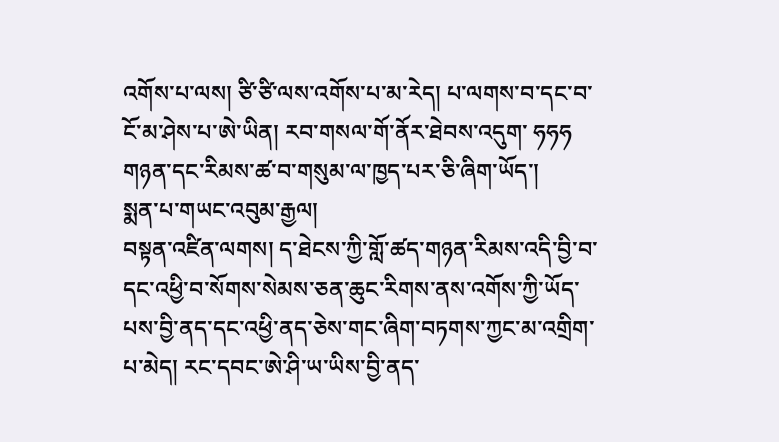འགོས་པ་ལས། ཙི་ཙི་ལས་འགོས་པ་མ་རེད། པ་ལགས་བ་དང་བ་ངོ་མ་ཤེས་པ་ཨེ་ཡིན། རབ་གསལ་གོ་ནོར་ཐེབས་འདུག་ ཧཧཧ
གཉན་དང་རིམས་ཚ་བ་གསུམ་ལ་ཁྱད་པར་ཅི་ཞིག་ཡོད་།
སྨན་པ་གཡང་འབུམ་རྒྱལ།
བསྟན་འཛིན་ལགས། ད་ཐེངས་ཀྱི་གློ་ཚད་གཉན་རིམས་འདི་བྱི་བ་དང་འཕྱི་བ་སོགས་སེམས་ཅན་ཆུང་རིགས་ནས་འགོས་ཀྱི་ཡོད་པས་བྱི་ནད་དང་འཕྱི་ནད་ཅེས་གང་ཞིག་བཏགས་ཀྱང་མ་འགྲིག་པ་མེད། རང་དབང་ཨེ་ཤི་ཡ་ཡིས་བྱི་ནད་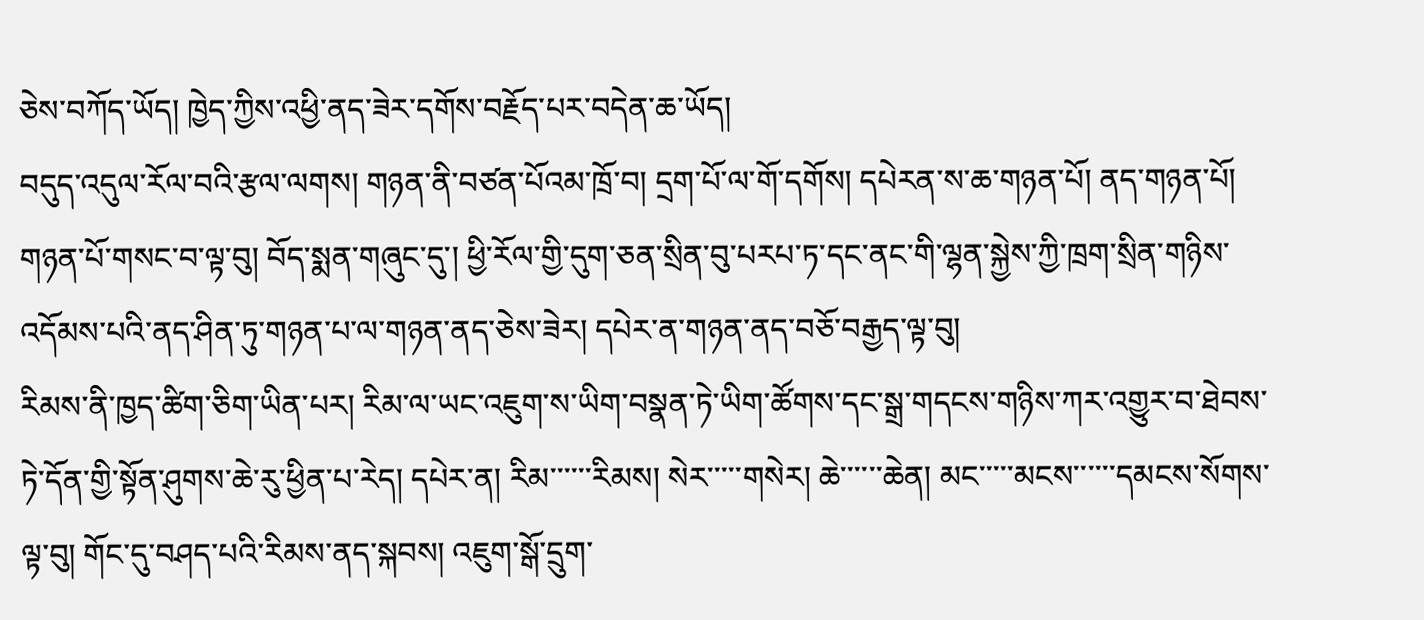ཅེས་བཀོད་ཡོད། ཁྱེད་ཀྱིས་འཕྱི་ནད་ཟེར་དགོས་བརྗོད་པར་བདེན་ཆ་ཡོད།
བདུད་འདུལ་རོལ་བའི་རྩལ་ལགས། གཉན་ནི་བཙན་པོའམ་ཁྲོ་བ། དྲག་པོ་ལ་གོ་དགོས། དཔེརན་ས་ཆ་གཉན་པོ། ནད་གཉན་པོ། གཉན་པོ་གསང་བ་ལྟ་བུ། བོད་སྨན་གཞུང་དུ་། ཕྱི་རོལ་གྱི་དུག་ཅན་སྲིན་བུ་པརཔ་ཏ་དང་ནང་གི་ལྷན་སྐྱེས་ཀྱི་ཁྲག་སྲིན་གཉིས་འདོམས་པའི་ནད་ཤིན་ཏུ་གཉན་པ་ལ་གཉན་ནད་ཅེས་ཟེར། དཔེར་ན་གཉན་ནད་བཅོ་བརྒྱད་ལྟ་བུ།
རིམས་ནི་ཁྱད་ཚིག་ཅིག་ཡིན་པར། རིམ་ལ་ཡང་འཇུག་ས་ཡིག་བསྣན་ཏེ་ཡིག་ཚོགས་དང་སྒྲ་གདངས་གཉིས་ཀར་འགྱུར་བ་ཐེབས་ཏེ་དོན་གྱི་སྟོན་ཤུགས་ཆེ་རུ་ཕྱིན་པ་རེད། དཔེར་ན། རིམ་་་་་་རིམས། སེར་་་་་གསེར། ཆེ་་་་་་ཆེན། མང་་་་་མངས་་་་་་དམངས་སོགས་ལྟ་བུ། གོང་དུ་བཤད་པའི་རིམས་ནད་སྐབས། འཇུག་སྒོ་དྲུག་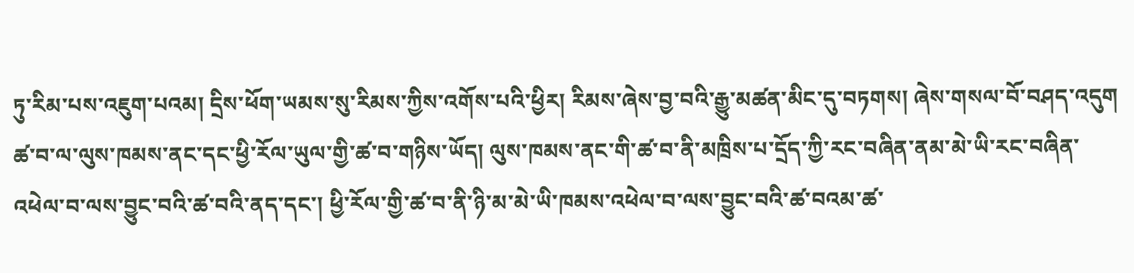ཏུ་རིམ་པས་འཇུག་པའམ། དྲིས་ཕོག་ཡམས་སུ་རིམས་ཀྱིས་འགོས་པའི་ཕྱིར། རིམས་ཞེས་བྱ་བའི་རྒྱུ་མཚན་མིང་དུ་བཏགས། ཞེས་གསལ་བོ་བཤད་འདུག
ཚ་བ་ལ་ལུས་ཁམས་ནང་དང་ཕྱི་རོལ་ཡུལ་གྱི་ཚ་བ་གཉིས་ཡོད། ལུས་ཁམས་ནང་གི་ཚ་བ་ནི་མཁྲིས་པ་དྲོད་ཀྱི་རང་བཞིན་ནམ་མེ་ཡི་རང་བཞིན་འཕེལ་བ་ལས་བྱུང་བའི་ཚ་བའི་ནད་དང་། ཕྱི་རོལ་གྱི་ཚ་བ་ནི་ཉི་མ་མེ་ཡི་ཁམས་འཕེལ་བ་ལས་བྱུང་བའི་ཚ་བའམ་ཚ་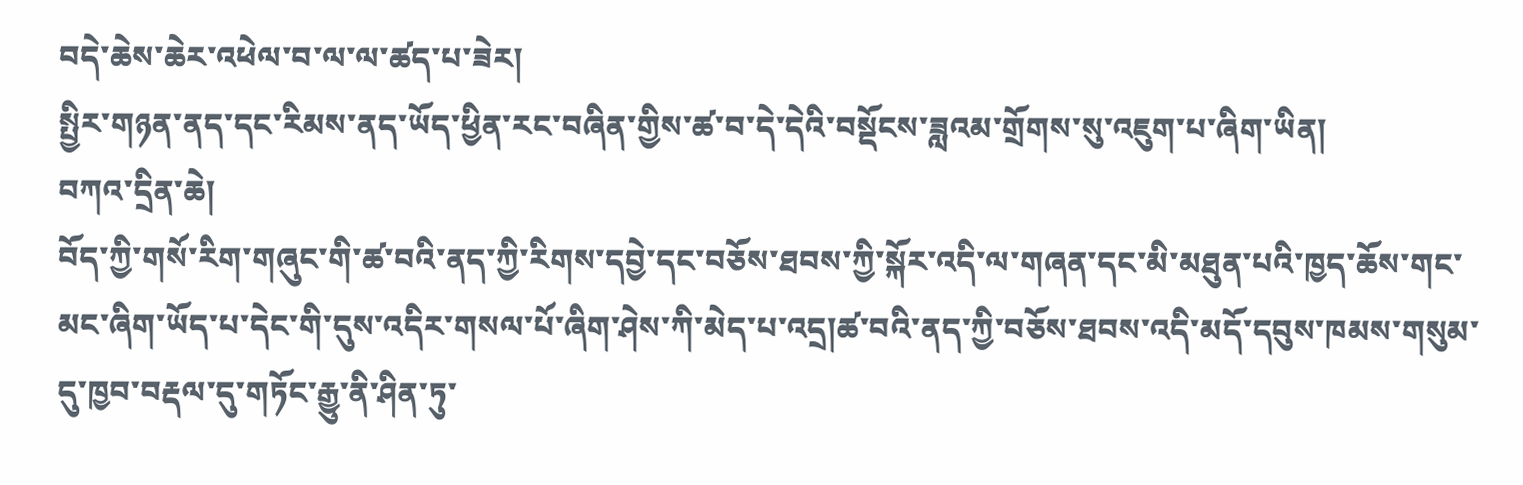བདེ་ཆེས་ཆེར་འཕེལ་བ་ལ་ལ་ཚད་པ་ཟེར།
སྤྱིར་གཉན་ནད་དང་རིམས་ནད་ཡོད་ཕྱིན་རང་བཞིན་གྱིས་ཚ་བ་དེ་དེའི་བསྡོངས་ཟླའམ་གྲོགས་སུ་འཇུག་པ་ཞིག་ཡིན།
བཀའ་དྲིན་ཆེ།
བོད་ཀྱི་གསོ་རིག་གཞུང་གི་ཚ་བའི་ནད་ཀྱི་རིགས་དབྱེ་དང་བཅོས་ཐབས་ཀྱི་སྐོར་འདི་ལ་གཞན་དང་མི་མཐུན་པའི་ཁྱད་ཆོས་གང་མང་ཞིག་ཡོད་པ་དེང་གི་དུས་འདིར་གསལ་པོ་ཞིག་ཤེས་ཀི་མེད་པ་འདྲ།ཚ་བའི་ནད་ཀྱི་བཅོས་ཐབས་འདི་མདོ་དབུས་ཁམས་གསུམ་དུ་ཁྱབ་བརྡལ་དུ་གཏོང་རྒྱུ་ནི་ཤིན་ཏུ་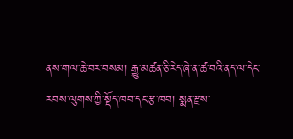ནས་གལ་ཆེ་བར་བསམ། རྒྱུ་མཚན་ཅི་རེད་ཞེ་ན་ཚ་བའི་ནད་ལ་དེང་རབས་ལུགས་ཀྱི་སྡོད་ཁབ་དང་རྩ་ཁབ། སྨན་རྫས་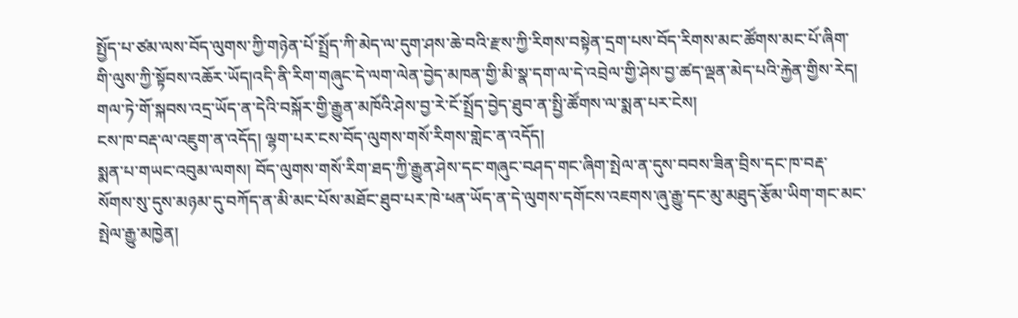སྤྱོད་པ་ཙམ་ལས་བོད་ལུགས་ཀྱི་གཉེན་པོ་སྤྲོད་ཀི་མེད་ལ་དུག་ཤས་ཆེ་བའི་རྫས་ཀྱི་རིགས་བསྟེན་དྲག་པས་བོད་རིགས་མང་ཚོགས་མང་པོ་ཞིག་གི་ལུས་ཀྱི་སྟོབས་འཆོར་ཡོད།འདི་ནི་རིག་གཞུང་དེ་ལག་ལེན་བྱེད་མཁན་གྱི་མི་སྣ་དག་ལ་དེ་འབྲེལ་གྱི་ཤེས་བྱ་ཚད་ལྡན་མེད་པའི་རྐྱེན་གྱིས་རེད། གལ་ཏེ་གོ་སྐབས་འདྲ་ཡོད་ན་དེའི་བསྐོར་གྱི་རྒྱུན་མཁོའི་ཤེས་བྱ་རེ་ངོ་སྤྲོད་བྱེད་ཐུབ་ན་སྤྱི་ཚོགས་ལ་སྨན་པར་ངེས།
ངས་ཁ་བརྡ་ལ་འཇུག་ན་འདོད། ལྷག་པར་ངས་བོད་ལུགས་གསོ་རིགས་གླེང་ན་འདོད།
སྨན་པ་གཡང་འབུམ་ལགས། བོད་ལུགས་གསོ་རིག་ཐད་ཀྱི་རྒྱུན་ཤེས་དང་གཞུང་བཤད་གང་ཞིག་སྤེལ་ན་དུས་བབས་ཟིན་བྲིས་དང་ཁ་བརྡ་སོགས་སུ་དུས་མཉམ་དུ་བཀོད་ན་མི་མང་པོས་མཐོང་ཐུབ་པར་ཁེ་ཕན་ཡོད་ན་དེ་ལུགས་དགོངས་འཇགས་ཞུ་རྒྱུ་དང་མུ་མཐུད་རྩོམ་ཡིག་གང་མང་སྤེལ་རྒྱུ་མཁྱེན།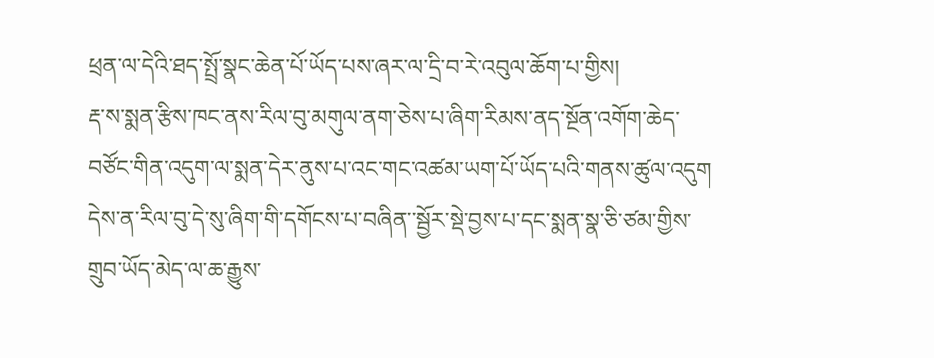ཕྲན་ལ་དེའི་ཐད་སྤྲོ་སྣང་ཆེན་པོ་ཡོད་པས་ཞར་ལ་དྲི་བ་རེ་འབུལ་ཆོག་པ་གྱིས།
རྡ་ས་སྨན་རྩིས་ཁང་ནས་རིལ་བུ་མགུལ་ནག་ཅེས་པ་ཞིག་རིམས་ནད་སྔོན་འགོག་ཆེད་བཙོང་གིན་འདུག་ལ་སྨན་དེར་ནུས་པ་འང་གང་འཚམ་ཡག་པོ་ཡོད་པའི་གནས་ཚུལ་འདུག དེས་ན་རིལ་བུ་དེ་སུ་ཞིག་གི་དགོངས་པ་བཞིན་་སྦྱོར་སྡེ་བྱས་པ་དང་སྨན་སྣ་ཅི་ཙམ་གྱིས་གྲུབ་ཡོད་མེད་ལ་ཆ་རྒྱུས་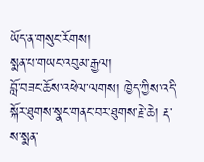ཡོད་ན་གསུང་རོགས།
སྨན་པ་གཡང་འབུམ་རྒྱལ།
བློ་བཟང་ཆོས་འཕེལ་ལགས། ཁྱེད་ཀྱིས་འདི་སྐོར་ཐུགས་སྣང་གནང་བར་ཐུགས་རྗེ་ཆེ། རྡ་ས་སྨན་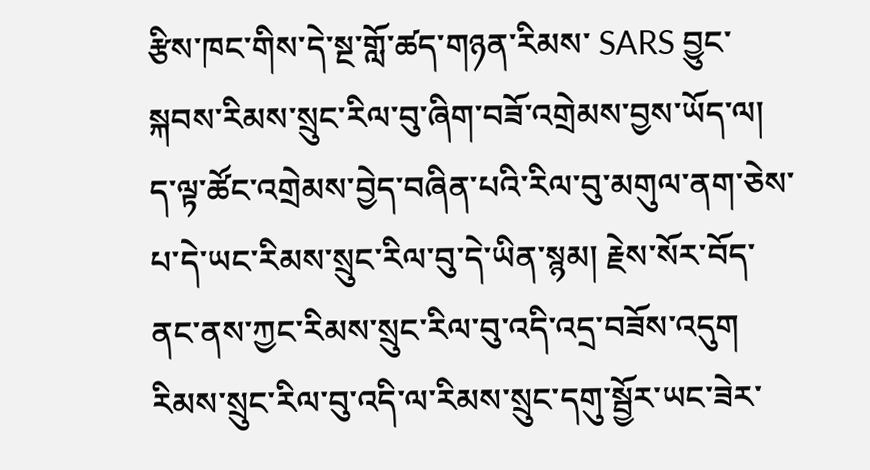རྩིས་ཁང་གིས་དེ་སྔ་གློ་ཚད་གཉན་རིམས་ SARS བྱུང་སྐབས་རིམས་སྲུང་རིལ་བུ་ཞིག་བཟོ་འགྲེམས་བྱས་ཡོད་ལ། ད་ལྟ་ཚོང་འགྲེམས་བྱེད་བཞིན་པའི་རིལ་བུ་མགུལ་ནག་ཅེས་པ་དེ་ཡང་རིམས་སྲུང་རིལ་བུ་དེ་ཡིན་སྙམ། རྗེས་སོར་བོད་ནང་ནས་ཀྱང་རིམས་སྲུང་རིལ་བུ་འདི་འདྲ་བཟོས་འདུག
རིམས་སྲུང་རིལ་བུ་འདི་ལ་རིམས་སྲུང་དགུ་སྦྱོར་ཡང་ཟེར་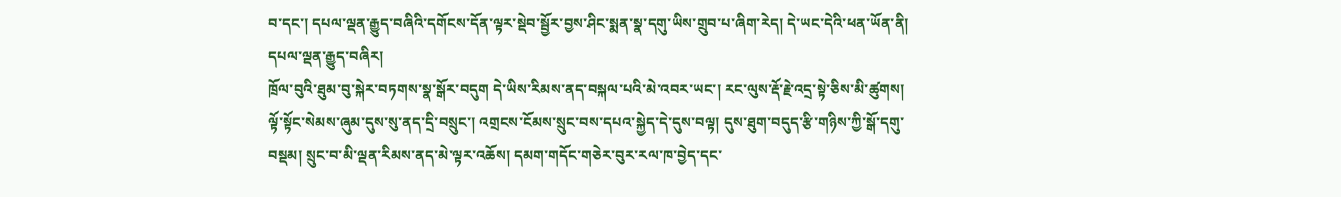བ་དང་། དཔལ་ལྡན་རྒྱུད་བཞིའི་དགོངས་དོན་ལྟར་སྡེབ་སྦྱོར་བྱས་ཤིང་སྨན་སྣ་དགུ་ཡིས་གྲུབ་པ་ཞིག་རེད། དེ་ཡང་དེའི་ཕན་ཡོན་ནི། དཔལ་ལྡན་རྒྱུད་བཞིར།
ཁྲོལ་བུའི་ཐུམ་བུ་སྐེར་བཏགས་སྣ་སྒོར་བདུག དེ་ཡིས་རིམས་ནད་བསྐལ་པའི་མེ་འབར་ཡང་། རང་ལུས་རྡོ་རྗེ་འདྲ་སྟེ་ཅིས་མི་ཚུགས། ལྟོ་སྟོང་སེམས་ཞུམ་དུས་སུ་ནད་དྲི་བསྲུང་། འགྲངས་ངོམས་སྲུང་བས་དཔའ་སྐྱེད་དེ་དུས་བལྟ། དུས་ཐུག་བདུད་རྩི་གཉིས་ཀྱི་སྒོ་དགུ་བསྡམ། སྲུང་བ་མི་ལྡན་རིམས་ནད་མེ་ལྟར་འཆོས། དམག་གདོང་གཅེར་བུར་རལ་ཁ་བྱེད་དང་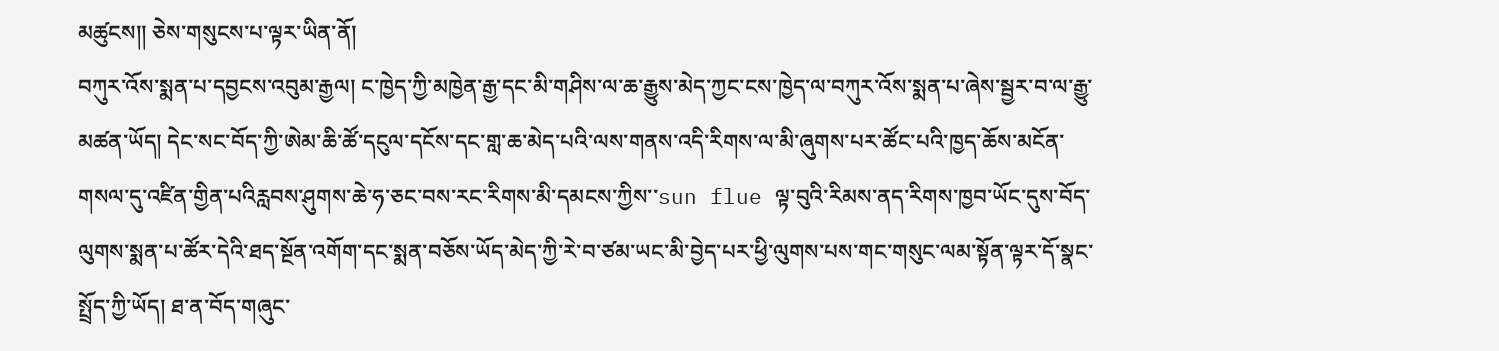མཚུངས།། ཅེས་གསུངས་པ་ལྟར་ཡིན་ནོ།
བཀུར་འོས་སྨན་པ་དབྱངས་འབུམ་རྒྱལ། ང་ཁྱེད་ཀྱི་མཁྱེན་རྒྱ་དང་མི་གཤིས་ལ་ཆ་རྒྱུས་མེད་ཀྱང་ངས་ཁྱེད་ལ་བཀུར་འོས་སྨན་པ་ཞེས་སྦྱར་བ་ལ་རྒྱུ་མཚན་ཡོད། དེང་སང་བོད་ཀྱི་ཨེམ་ཆི་ཚོ་དངུལ་དངོས་དང་གླ་ཆ་མེད་པའི་ལས་གནས་འདི་རིགས་ལ་མི་ཞུགས་པར་ཚོང་པའི་ཁྱད་ཆོས་མངོན་གསལ་དུ་འཛིན་གྱིན་པའིརླབས་ཤུགས་ཆེ་ཧ་ཅང་བས་རང་རིགས་མི་དམངས་ཀྱིས་་sun flue ལྟ་བུའི་རིམས་ནད་རིགས་ཁྱབ་ཡོང་དུས་བོད་ལུགས་སྨན་པ་ཚོར་དེའི་ཐད་སྔོན་འགོག་དང་སྨན་བཅོས་ཡོད་མེད་ཀྱི་རེ་བ་ཙམ་ཡང་མི་བྱེད་པར་ཕྱི་ལུགས་པས་གང་གསུང་ལམ་སྟོན་ལྟར་དོ་སྣང་སྤྲོད་ཀྱི་ཡོད། ཐ་ན་བོད་གཞུང་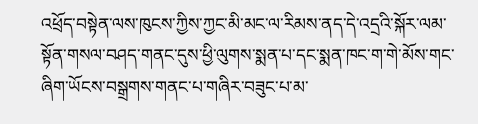འཕྲོད་བསྟེན་ལས་ཁུངས་ཀྱིས་ཀྱང་མི་མང་ལ་རིམས་ནད་དེ་འདྲའི་སྐོར་ལམ་སྟོན་གསལ་བཤད་གནང་དུས་ཕྱི་ལུགས་སྨན་པ་དང་སྨན་ཁང་ག་གེ་མོས་གང་ཞིག་ཡོངས་བསྒྲགས་གནང་པ་གཞིར་བཟུང་པ་མ་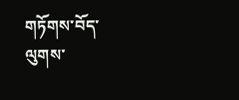གཏོགས་བོད་ལུགས་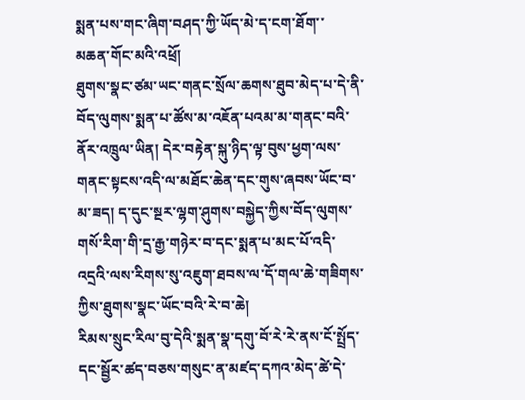སྨན་པས་གང་ཞིག་བཤད་ཀྱི་ཡོད་མེ་ད་ངག་ཐོག་་
མཆན་གོང་མའི་འཕྲོ།
ཐུགས་སྣང་ཙམ་ཡང་གནང་སྲོལ་ཆགས་ཐུབ་མེད་པ་དེ་ནི་བོད་ལུགས་སྨན་པ་ཚོས་མ་འཇོན་པའམ་མ་གནང་བའི་ནོར་འཁྲུལ་ཡིན། དེར་བརྟེན་སྐུ་ཉིད་ལྟ་བུས་ཕྱག་ལས་གནང་སྟངས་འདི་ལ་མཐོང་ཆེན་དང་གུས་ཞབས་ཡོང་བ་མ་ཟད། ད་དུང་སྔར་ལྷག་ཤུགས་བསྐྱེད་ཀྱིས་བོད་ལུགས་གསོ་རིག་གི་དྲ་རྒྱ་གཉེར་བ་དང་སྨན་པ་མང་པོ་འདི་འདྲའི་ལས་རིགས་སུ་འཇུག་ཐབས་ལ་དོ་གལ་ཆེ་གཟིགས་ཀྱིས་ཐུགས་སྣང་ཡོང་བའི་རེ་བ་ཆེ།
རིམས་སྲུང་རིལ་བུ་དེའི་སྨན་སྣ་དགུ་བོ་རེ་རེ་ནས་ངོ་སྤྲོད་དང་སྦྱོར་ཚད་བཅས་གསུང་ན་མཛད་དཀའ་མེད་ཚེ་དེ་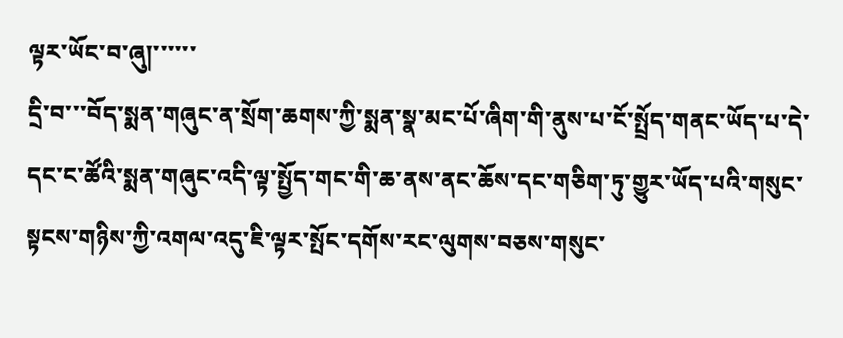ལྟར་ཡོང་བ་ཞུ།་་་་་་
དྲི་བ་་་བོད་སྨན་གཞུང་ན་སྲོག་ཆགས་ཀྱི་སྨན་སྣ་མང་པོ་ཞིག་གི་ནུས་པ་ངོ་སྤྲོད་གནང་ཡོད་པ་དེ་དང་ང་ཚོའི་སྨན་གཞུང་འདི་ལྟ་སྤྱོད་གང་གི་ཆ་ནས་ནང་ཆོས་དང་གཅིག་ཏུ་གྱུར་ཡོད་པའི་གསུང་སྟངས་གཉིས་ཀྱི་འགལ་འདུ་ཇི་ལྟར་སྤོང་དགོས་རང་ལུགས་བཅས་གསུང་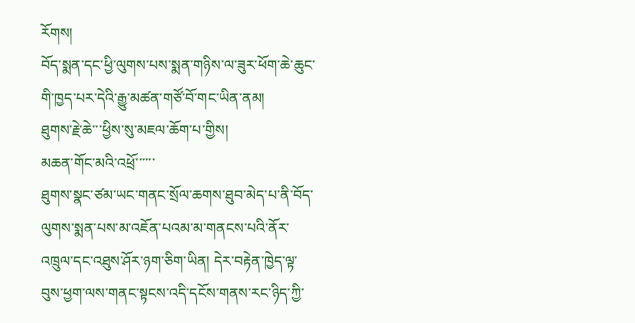རོགས།
བོད་སྨན་དང་ཕྱི་ལུགས་པས་སྨན་གཉིས་ལ་ཟུར་ཕོག་ཆེ་ཆུང་གི་ཁྱད་པར་དེའི་རྒྱུ་མཚན་གཙོ་བོ་གང་ཡིན་ནམ།
ཐུགས་རྗེ་ཆེ་་་ཕྱིས་སུ་མཇལ་ཆོག་པ་གྱིས།
མཆན་གོང་མའི་འཕྲོ་་་་་་
ཐུགས་སྣང་ཙམ་ཡང་གནང་སྲོལ་ཆགས་ཐུབ་མེད་པ་ནི་བོད་ལུགས་སྨན་པས་མ་འཇོན་པའམ་མ་གནངས་པའི་ནོར་འཁྲུལ་དང་འཐུས་ཤོར་ཉག་ཅིག་ཡིན། དེར་བརྟེན་ཁྱེད་ལྟ་བུས་ཕྱག་ལས་གནང་སྟངས་འདི་དངོས་གནས་རང་ཉིད་ཀྱི་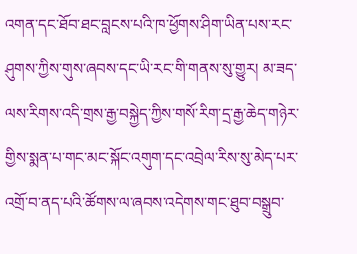འགན་དང་ཐོབ་ཐང་བླངས་པའི་ཁ་ཕྱོགས་ཤིག་ཡིན་པས་རང་ཤུགས་ཀྱིས་གུས་ཞབས་དང་ཡི་རང་གི་གནས་སུ་གྱུར། མ་ཟད་ལས་རིགས་འདི་གྲས་རྒྱ་བསྐྱེད་ཀྱིས་གསོ་རིག་དྲ་རྒྱ་ཆེད་གཉེར་གྱིས་སྨན་པ་གང་མང་སྐོང་འགུག་དང་འབྲེལ་རིས་སུ་མེད་པར་འགྲོ་བ་ནད་པའི་ཚོགས་ལ་ཞབས་འདེགས་གང་ཐུབ་བསྒྲུབ་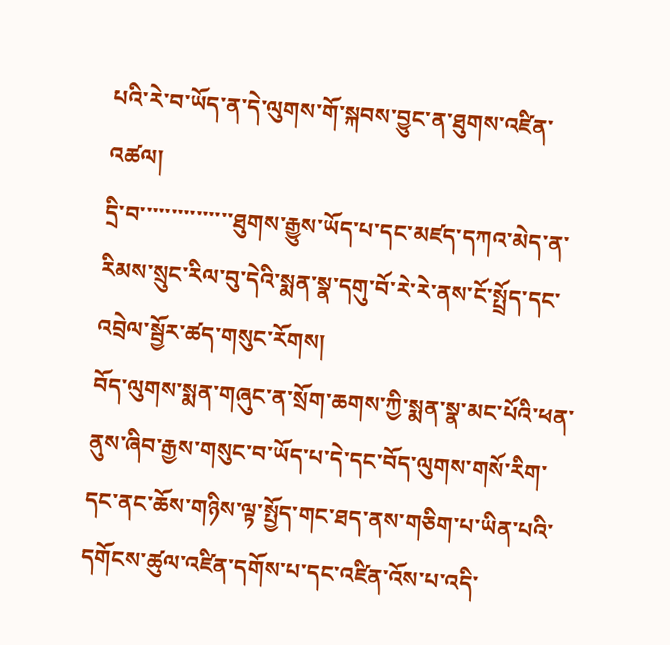པའི་རེ་བ་ཡོད་ན་དེ་ལུགས་གོ་སྐབས་བྱུང་ན་ཐུགས་འཛིན་འཚལ།
དྲི་བ་་་་་་་་་་་་་་་ཐུགས་རྒྱུས་ཡོད་པ་དང་མཛད་དཀའ་མེད་ན་རིམས་སྲུང་རིལ་བུ་དེའི་སྨན་སྣ་དགུ་བོ་རེ་རེ་ནས་ངོ་སྤྲོད་དང་འབྲེལ་སྦྱོར་ཚད་གསུང་རོགས།
བོད་ལུགས་སྨན་གཞུང་ན་སྲོག་ཆགས་ཀྱི་སྨན་སྣ་མང་པོའི་ཕན་ནུས་ཞིབ་རྒྱས་གསུང་བ་ཡོད་པ་དེ་དང་བོད་ལུགས་གསོ་རིག་དང་ནང་ཆོས་གཉིས་ལྟ་སྤྱོད་གང་ཐད་ནས་གཅིག་པ་ཡིན་པའི་དགོངས་ཚུལ་འཛིན་དགོས་པ་དང་འཛིན་འོས་པ་འདི་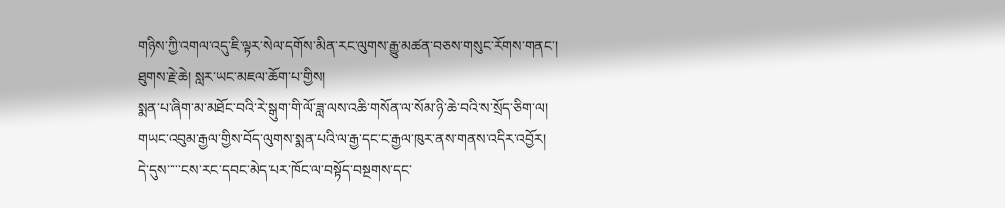གཉིས་ཀྱི་འགལ་འདུ་ཇི་ལྟར་སེལ་དགོས་མིན་རང་ལུགས་རྒྱུ་མཚན་བཅས་གསུང་རོགས་གནང་།
ཐུགས་རྗེ་ཆེ། སླར་ཡང་མཇལ་ཆོག་པ་གྱིས།
སྨན་པ་ཞིག་མ་མཐོང་བའི་རེ་སྒུག་གི་ལོ་ཟླ་ལས་འཆི་གསོན་ལ་སོམ་ཉི་ཆེ་བའི་ས་སྲོད་ཅིག་ལ།
གཡང་འབུམ་རྒྱལ་གྱིས་བོད་ལུགས་སྨན་པའི་ལ་རྒྱ་དང་ང་རྒྱལ་ཁུར་ནས་གནས་འདིར་འབྱོར།
དེ་དུས་་་་་ངས་རང་དབང་མེད་པར་ཁོང་ལ་བསྟོད་བསྔགས་དང་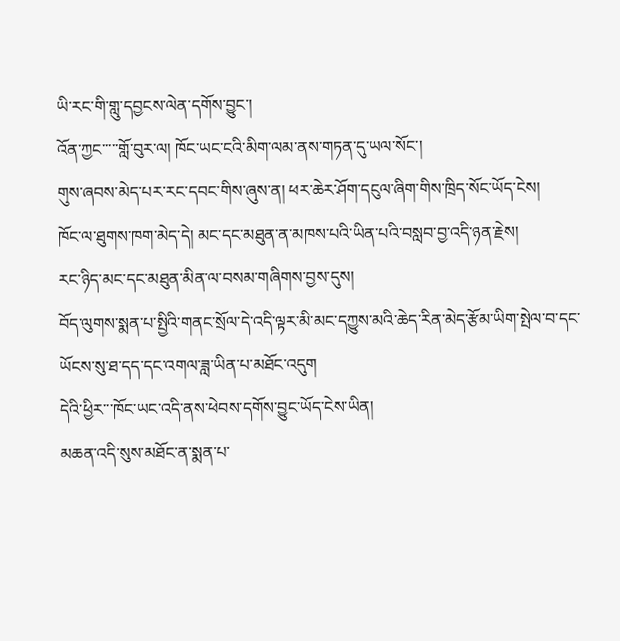ཡི་རང་གི་གླུ་དབྱངས་ལེན་དགོས་བྱུང་།
འོན་ཀྱང་་་་་གློ་བུར་ལ། ཁོང་ཡང་ངའི་མིག་ལམ་ནས་གཏན་དུ་ཡལ་སོང་།
གུས་ཞབས་མེད་པར་རང་དབང་གིས་ཞུས་ན། ཕར་ཆེར་ཤོག་དངུལ་ཞིག་གིས་ཁྲིད་སོང་ཡོད་ངེས།
ཁོང་ལ་ཐུགས་ཁག་མེད་དེ། མང་དང་མཐུན་ན་མཁས་པའི་ཡིན་པའི་བསླབ་བྱ་འདི་ཉན་རྗེས།
རང་ཉིད་མང་དང་མཐུན་མིན་ལ་བསམ་གཞིགས་བྱས་དུས།
བོད་ལུགས་སྨན་པ་སྤྱིའི་གནང་སྲོལ་དེ་འདི་ལྟར་མི་མང་དཀྱུས་མའི་ཆེད་རིན་མེད་རྩོམ་ཡིག་སྤེལ་བ་དང་ཡོངས་སུ་ཐ་དད་དང་འགལ་ཟླ་ཡིན་པ་མཐོང་འདུག
དེའི་ཕྱིར་་་ཁོང་ཡང་འདི་ནས་ཕེབས་དགོས་བྱུང་ཡོད་ངེས་ཡིན།
མཆན་འདི་སུས་མཐོང་ན་སྨན་པ་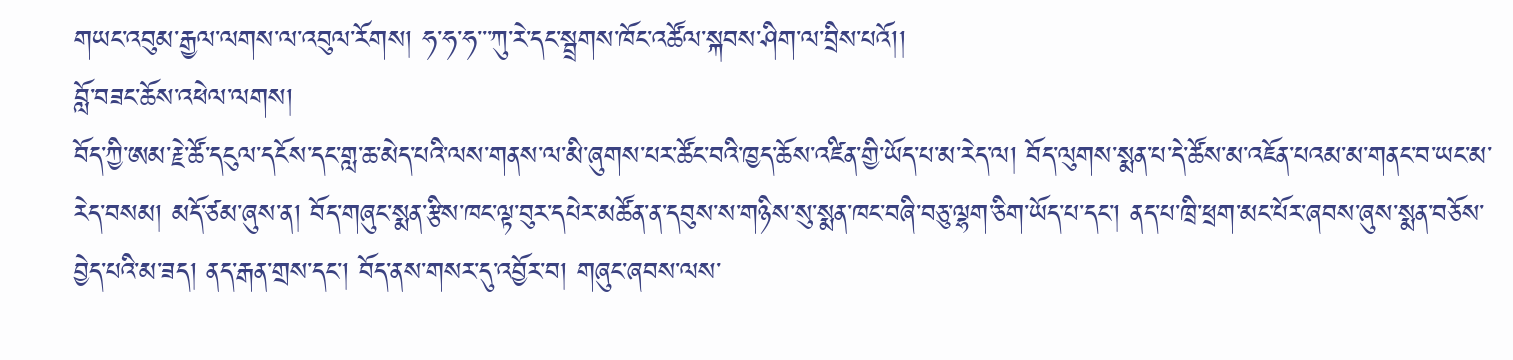གཡང་འབུམ་རྒྱལ་ལགས་ལ་འབུལ་རོགས། ཧ་ཧ་ཧ་་་ཀུ་རེ་དང་སྦྲགས་ཁོང་འཚོལ་སྐབས་ཤིག་ལ་བྲིས་པའོ།།
བློ་བཟང་ཆོས་འཕེལ་ལགས།
བོད་ཀྱི་ཨམ་རྗེ་ཚོ་དངུལ་དངོས་དང་གླ་ཆ་མེད་པའི་ལས་གནས་ལ་མི་ཞུགས་པར་ཚོང་བའི་ཁྱད་ཆོས་འཛིན་གྱི་ཡོད་པ་མ་རེད་ལ། བོད་ལུགས་སྨན་པ་དེ་ཚོས་མ་འཇོན་པའམ་མ་གནང་བ་ཡང་མ་རེད་བསམ། མདོ་ཙམ་ཞུས་ན། བོད་གཞུང་སྨན་རྩིས་ཁང་ལྟ་བུར་དཔེར་མཚོན་ན་དབུས་ས་གཉིས་སུ་སྨན་ཁང་བཞི་བཅུ་ལྷག་ཅིག་ཡོད་པ་དང་། ནད་པ་ཁྲི་ཕྲག་མང་པོར་ཞབས་ཞུས་སྨན་བཅོས་བྱེད་པའི་མ་ཟད། ནད་རྒན་གྲས་དང་། བོད་ནས་གསར་དུ་འབྱོར་བ། གཞུང་ཞབས་ལས་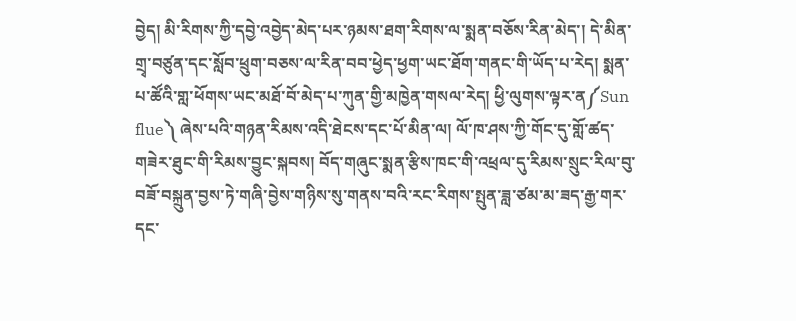བྱེད། མི་རིགས་ཀྱི་དབྱེ་འབྱེད་མེད་པར་ཉམས་ཐག་རིགས་ལ་སྨན་བཅོས་རིན་མེད་། དེ་མིན་གྲྭ་བཙུན་དང་སློབ་ཕྲུག་བཅས་ལ་རིན་བབ་ཕྱེད་ཕྱག་ཡང་ཐོག་གནང་གི་ཡོད་པ་རེད། སྨན་པ་ཚོའི་གླ་ཕོགས་ཡང་མཐོ་བོ་མེད་པ་ཀུན་གྱི་མཁྱེན་གསལ་རེད། ཕྱི་ལུགས་ལྟར་ན༼Sun flue༽ ཞེས་པའི་གཉན་རིམས་འདི་ཐེངས་དང་པོ་མིན་ལ། ལོ་ཁ་ཤས་ཀྱི་གོང་དུ་གློ་ཚད་གཟེར་ཐུང་གི་རིམས་བྱུང་སྐབས། བོད་གཞུང་སྨན་རྩིས་ཁང་གི་འཕྲལ་དུ་རིམས་སྲུང་རིལ་བུ་བཟོ་བསྐྲུན་བྱས་ཏེ་གཞི་བྱེས་གཉིས་སུ་གནས་བའི་རང་རིགས་སྤུན་ཟླ་ཙམ་མ་ཟད་རྒྱ་གར་དང་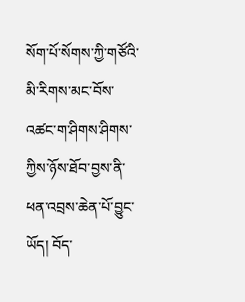སོག་པོ་སོགས་ཀྱི་གཙོའི་མི་རིགས་མང་བོས་འཚང་ག་ཤིགས་ཤིགས་ཀྱིས་ཉོས་ཐོབ་བྱས་ནི་ཕན་འབྲས་ཆེན་པོ་བྱུང་ཡོད། བོད་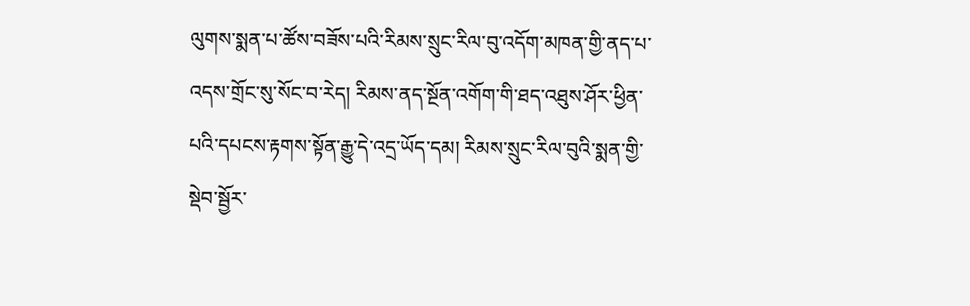ལུགས་སྨན་པ་ཚོས་བཟོས་པའི་རིམས་སྲུང་རིལ་བུ་འདོག་མཁན་གྱི་ནད་པ་འདས་གྲོང་སུ་སོང་བ་རེད། རིམས་ནད་སྔོན་འགོག་གི་ཐད་འཐུས་ཤོར་ཕྱིན་པའི་དཔངས་རྟགས་སྟོན་རྒྱུ་དེ་འདྲ་ཡོད་དམ། རིམས་སྲུང་རིལ་བུའི་སྨན་གྱི་སྡེབ་སྦྱོར་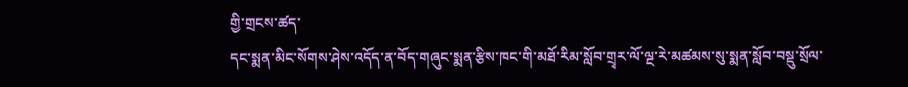གྱི་གྲངས་ཚད་
དང་སྨན་མིང་སོགས་ཤེས་འདོད་ན་བོད་གཞུང་སྨན་རྩིས་ཁང་གི་མཐོ་རིམ་སློབ་གྲྭར་ལོ་ལྔ་རེ་མཚམས་སུ་སྨན་སློབ་བསྡུ་སྲོལ་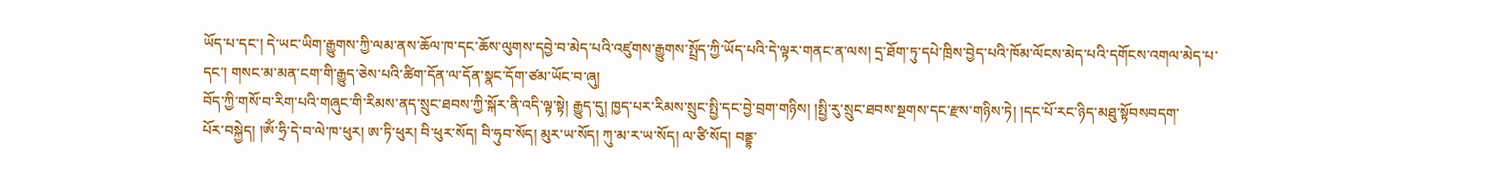ཡོད་པ་དང་། དེ་ཡང་ཡིག་རྒྱུགས་ཀྱི་ལམ་ནས་ཆོལ་ཁ་དང་ཆོས་ལུགས་དབྱེ་བ་མེད་པའི་འཛུགས་རྒྱུགས་སྤྲོད་ཀྱི་ཡོད་པའི་དེ་ལྟར་གནང་ན་ལས། དྲ་ཐོག་ཏུ་དཔེ་ཁྲིས་བྱེད་པའི་ཁོམ་ལོངས་མེད་པའི་དགོངས་འགལ་མེད་པ་དང་། གསང་མ་མན་ངག་གི་རྒྱུད་ཅེས་པའི་ཚིག་དོན་ལ་དོན་སྣང་དོག་ཙམ་ཡོང་བ་ཞུ།
བོད་ཀྱི་གསོ་བ་རིག་པའི་གཞུང་གི་རིམས་ནད་སྲུང་ཐབས་ཀྱི་སྐོར་ནི་འདི་ལྟ་སྟེ། རྒྱུད་དུ། ཁྱད་པར་རིམས་སྲུང་སྤྱི་དང་བྱེ་བྲག་གཉིས། །སྤྱི་རུ་སྲུང་ཐབས་སྔགས་དང་རྫས་གཉིས་ཏེ། །དང་པོ་རང་ཉིད་མཐུ་སྟོབསབདག་
པོར་བསྐྱེད། །ཨོཾ་ཧྲི་དེ་བ་ལེ་ཁ་ཕུར། ཨ་ཏི་ཕུར། བི་ཕུར་སོད། བི་ཧུབ་སོད། མུར་ཡ་སོད། ཀུ་མ་ར་ཡ་སོད། ལ་ཙི་སོད། བནྡྷ་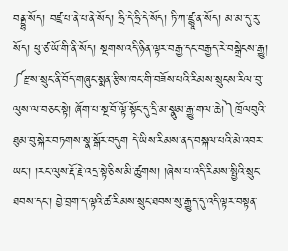བནྡྷ་སོད། བཛྲ་པ་ནེ་པ་ནེ་སོད། ཧྲི་དེ་ཧྲི་དེ་སོད། ཏི་ཀ་ཛྙཱ་ན་སོད། མ་མ་དུ་རུ་སོད། ཕུ་ཙ་ཡོ་གི་ནི་སོད། སྔགས་འདི་ཉིན་ལྟར་བརྒྱ་དང་བརྒྱད་རེ་བསྒྲེངས་རྒྱུ། ༼རྫས་སྲུང་ནི་བོད་གཞུང་སྨན་རྩིས་ཁང་གི་བཟོས་པའི་རིམས་སྲུངས་རིལ་བུ་ལུས་ལ་བཅང་སྟེ། ཞོག་པ་སྔ་བོ་ལྟོ་སྟོང་དུ་དྲི་མ་སྣུམ་རྒྱུ་གལ་ཆེ།༽ཁྲོལབུའི་ཐུམ་བུ་སྐེར་བཏགས་སྣ་སྒོར་བདུག དེ་ཡིས་རིམས་ནད་བསྐལ་པའི་མེ་འབར་ཡང་། །རང་ལུས་རྡོ་རྗེ་འདྲ་སྟེ་ཅིས་མི་ཚུགས། །ཞེས་པ་འདི་རིམས་སྤྱིའི་སྲུང་ཐབས་དང་། བྱེ་བྲག་ད་ལྟའི་ཚ་རིམས་སྲུང་ཐབས་སུ་རྒྱུད་དུ་འདི་ལྟར་བསྟན་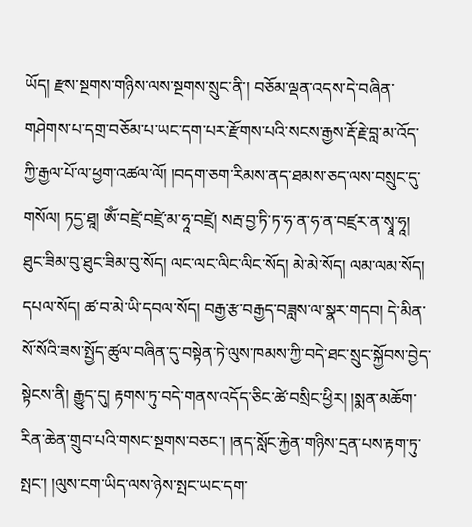ཡོད། རྫས་སྔགས་གཉིས་ལས་སྔགས་སྲུང་ནི་། བཅོམ་ལྡན་འདས་དེ་བཞིན་གཤེགས་པ་དགྲ་བཅོམ་པ་ཡང་དག་པར་རྫོགས་པའི་སངས་རྒྱས་རྡོ་རྗེ་བླ་མ་འོད་ཀྱི་རྒྱལ་པོ་ལ་ཕྱག་འཚལ་ལོ། །བདག་ཅག་རིམས་ནད་ཐམས་ཅད་ལས་བསྲུང་དུ་གསོལ། ཏདྱ་ཐཱ། ཨོཾ་བཛྲེ་བཛྲེ་མ་ཧཱ་བཛྲེ། སརྦ་བྱ་ཏི་ཏ་ཧ་ན་ཧ་ན་བཛྲར་ན་སྭཱ་ཧཱ། ཐུང་ཟིམ་བུ་ཐུང་ཟིམ་བུ་སོད། ལང་ལང་ལིང་ལིང་སོད། མེ་མེ་སོད། ལམ་ལམ་སོད། དཔལ་སོད། ཚ་བ་མེ་ཡི་དབལ་སོད། བརྒྱ་རྩ་བརྒྱད་བཟླས་ལ་སྣར་གདབ། དེ་མིན་སོ་སོའི་ཟས་སྤྱོད་ཚུལ་བཞིན་དུ་བསྟེན་ཏེ་ལུས་ཁམས་ཀྱི་བདེ་ཐང་སྲུང་སྐྱོབས་བྱེད་སྟེངས་ནི། རྒྱུད་དུ། རྟགས་ཏུ་བདེ་གནས་འདོད་ཅིང་ཚེ་བསྲིང་ཕྱིར། །སྨན་མཆོག་རིན་ཆེན་གྲུབ་པའི་གསང་སྔགས་བཅང་། །ནད་སློང་རྐྱེན་གཉིས་དྲན་པས་རྟག་ཏུ་སྤང་། །ལུས་ངག་ཡིད་ལས་ཉེས་སྤང་ཡང་དག་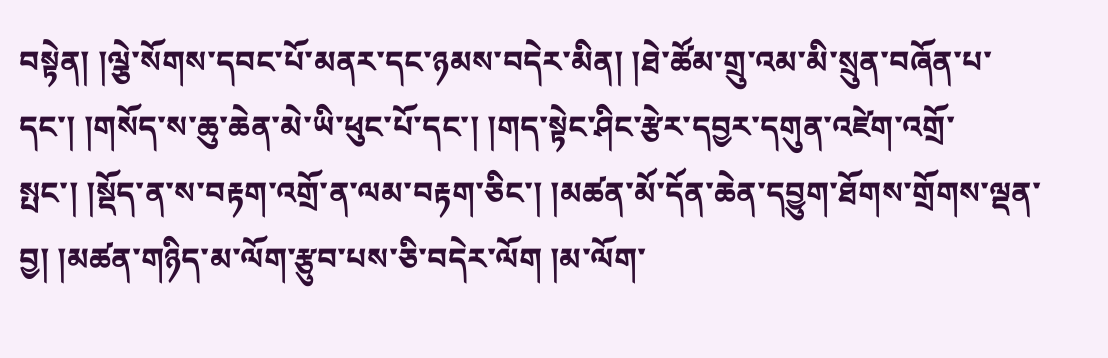བསྟེན། །ལྕེ་སོགས་དབང་པོ་མནར་དང་ཉམས་བདེར་མིན། །ཐེ་ཚོམ་གྲུ་འམ་མི་སྲུན་བཞོན་པ་དང་། །གསོད་ས་ཆུ་ཆེན་མེ་ཡི་ཕུང་པོ་དང་། །གད་སྟེང་ཤིང་རྩེར་དབྱར་དགུན་འཛེག་འགྲོ་སྤང་། །སྡོད་ན་ས་བརྟག་འགྲོ་ན་ལམ་བརྟག་ཅིང་། །མཚན་མོ་དོན་ཆེན་དབྱུག་ཐོགས་གྲོགས་ལྡན་བྱ། །མཚན་གཉིད་མ་ལོག་རྩུབ་པས་ཅི་བདེར་ལོག །མ་ལོག་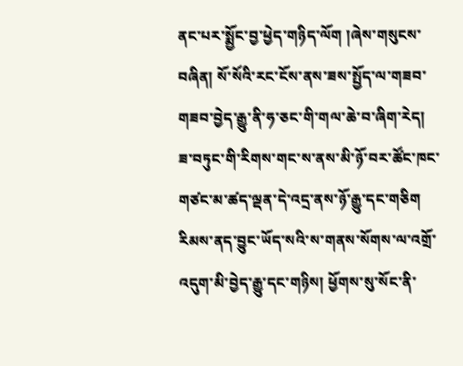ནང་པར་སྨྱོང་བྱ་ཕྱེད་གཉིད་ལོག །ཞེས་གསུངས་བཞིན། སོ་སོའི་རང་ངོས་ནས་ཟས་སྤྱོད་ལ་གཟབ་གཟབ་བྱེད་རྒྱུ་ནི་ཧ་ཅང་གི་གལ་ཆེ་བ་ཞིག་རེད།
ཟ་བཏུང་གི་རིགས་གང་ས་ནས་མི་ཉོ་བར་ཚོང་ཁང་གཙང་མ་ཚད་ལྡན་དེ་འདྲ་ནས་ཉོ་རྒྱུ་དང་གཅིག རིམས་ནད་བྱུང་ཡོད་སའི་ས་གནས་སོགས་ལ་འགྲོ་འདུག་མི་བྱེད་རྒྱུ་དང་གཉིས། ཕྱོགས་སུ་སོང་ནི་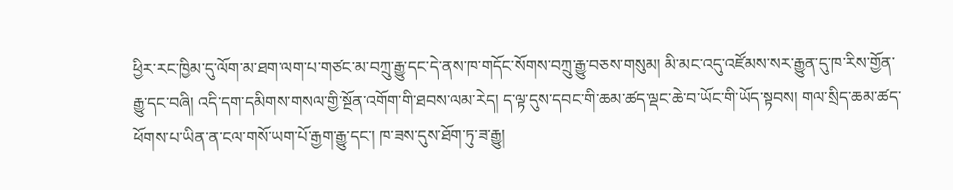ཕྱིར་རང་ཁྱིམ་དུ་ལོག་མ་ཐག་ལག་པ་གཙང་མ་བཀྲུ་རྒྱུ་དང་དེ་ནས་ཁ་གདོང་སོགས་བཀྲུ་རྒྱུ་བཅས་གསུམ། མི་མང་འདུ་འཛོམས་སར་རྒྱུན་དུ་ཁ་རིས་གྱོན་རྒྱུ་དང་བཞི། འདི་དག་དམིགས་གསལ་གྱི་སྔོན་འགོག་གི་ཐབས་ལམ་རེད། ད་ལྟ་དུས་དབང་གི་ཆམ་ཚད་ལྡང་ཆེ་བ་ཡོང་གི་ཡོད་སྟབས། གལ་སྲིད་ཆམ་ཚད་ཕོགས་པ་ཡིན་ན་ངལ་གསོ་ཡག་པོ་རྒྱག་རྒྱུ་དང་། ཁ་ཟས་དུས་ཐོག་ཏུ་ཟ་རྒྱུ།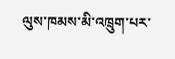ལུས་ཁམས་མི་འཁྲུག་པར་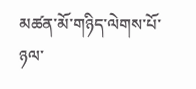མཚན་མོ་གཉིད་ལེགས་པོ་ཉལ་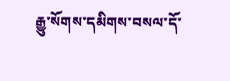རྒྱུ་སོགས་དམིགས་བསལ་དོ་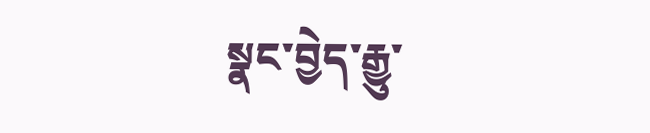སྣང་བྱེད་རྒྱུ་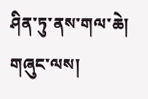ཤིན་ཏུ་ནས་གལ་ཆེ།
གཞུང་ལས།